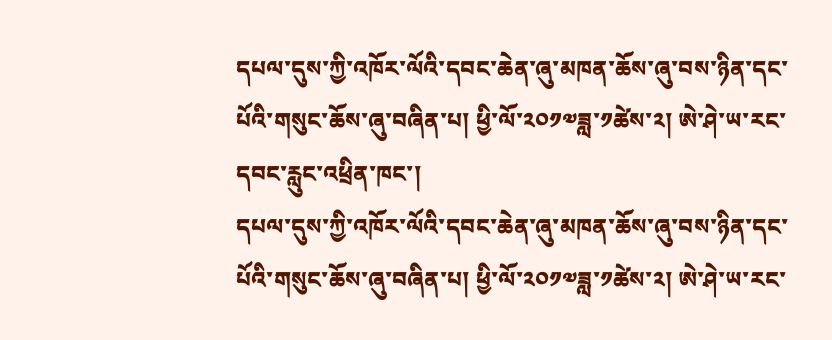དཔལ་དུས་ཀྱི་འཁོར་ལོའི་དབང་ཆེན་ཞུ་མཁན་ཆོས་ཞུ་བས་ཉིན་དང་པོའི་གསུང་ཆོས་ཞུ་བཞིན་པ། ཕྱི་ལོ་༢༠༡༧ཟླ་༡ཚེས་༢། ཨེ་ཤེ་ཡ་རང་དབང་རླུང་འཕྲིན་ཁང་།
དཔལ་དུས་ཀྱི་འཁོར་ལོའི་དབང་ཆེན་ཞུ་མཁན་ཆོས་ཞུ་བས་ཉིན་དང་པོའི་གསུང་ཆོས་ཞུ་བཞིན་པ། ཕྱི་ལོ་༢༠༡༧ཟླ་༡ཚེས་༢། ཨེ་ཤེ་ཡ་རང་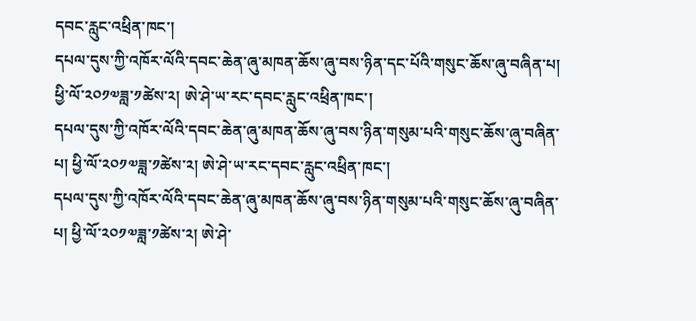དབང་རླུང་འཕྲིན་ཁང་།
དཔལ་དུས་ཀྱི་འཁོར་ལོའི་དབང་ཆེན་ཞུ་མཁན་ཆོས་ཞུ་བས་ཉིན་དང་པོའི་གསུང་ཆོས་ཞུ་བཞིན་པ། ཕྱི་ལོ་༢༠༡༧ཟླ་༡ཚེས་༢། ཨེ་ཤེ་ཡ་རང་དབང་རླུང་འཕྲིན་ཁང་།
དཔལ་དུས་ཀྱི་འཁོར་ལོའི་དབང་ཆེན་ཞུ་མཁན་ཆོས་ཞུ་བས་ཉིན་གསུམ་པའི་གསུང་ཆོས་ཞུ་བཞིན་པ། ཕྱི་ལོ་༢༠༡༧ཟླ་༡ཚེས་༢། ཨེ་ཤེ་ཡ་རང་དབང་རླུང་འཕྲིན་ཁང་།
དཔལ་དུས་ཀྱི་འཁོར་ལོའི་དབང་ཆེན་ཞུ་མཁན་ཆོས་ཞུ་བས་ཉིན་གསུམ་པའི་གསུང་ཆོས་ཞུ་བཞིན་པ། ཕྱི་ལོ་༢༠༡༧ཟླ་༡ཚེས་༢། ཨེ་ཤེ་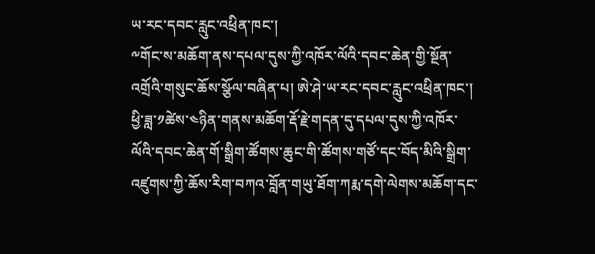ཡ་རང་དབང་རླུང་འཕྲིན་ཁང་།
༸གོང་ས་མཆོག་ནས་དཔལ་དུས་ཀྱི་འཁོར་ལོའི་དབང་ཆེན་གྱི་སྔོན་འགྲོའི་གསུང་ཆོས་སྩོལ་བཞིན་པ། ཨེ་ཤེ་ཡ་རང་དབང་རླུང་འཕྲིན་ཁང་།
ཕྱི་ཟླ་༡ཚེས་༤ཉིན་གནས་མཆོག་རྡོ་རྗེ་གདན་དུ་དཔལ་དུས་ཀྱི་འཁོར་ལོའི་དབང་ཆེན་གོ་སྒྲིག་ཚོགས་ཆུང་གི་ཚོགས་གཙོ་དང་བོད་མིའི་སྒྲིག་འཛུགས་ཀྱི་ཆོས་རིག་བཀའ་བློན་གཡུ་ཐོག་ཀརྨ་དགེ་ལེགས་མཆོག་དང་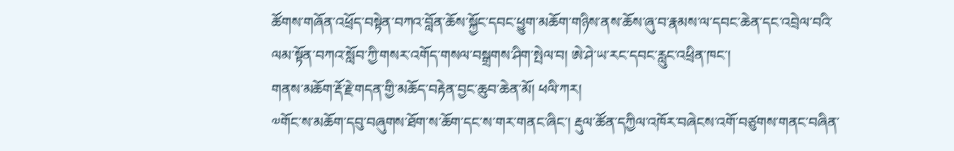ཚོགས་གཞོན་འཕྲོད་བསྟེན་བཀའ་བློན་ཆོས་སྐྱོང་དབང་ཕྱུག་མཆོག་གཉིས་ནས་ཆོས་ཞུ་བ་རྣམས་ལ་དབང་ཆེན་དང་འབྲེལ་བའི་ལམ་སྟོན་བཀའ་སློབ་ཀྱི་གསར་འགོད་གསལ་བསྒྲགས་ཤིག་སྤེལ་བ། ཨེ་ཤེ་ཡ་རང་དབང་རླུང་འཕྲིན་ཁང་།
གནས་མཆོག་རྡོ་རྗེ་གདན་གྱི་མཆོད་བརྟེན་བྱང་ཆུབ་ཆེན་མོ། ཕལི་ཀར།
༧གོང་ས་མཆོག་དབུ་བཞུགས་ཐོག་ས་ཆོག་དང་ས་གར་གནང་ཞིང་། རྡུལ་ཚོན་དཀྱིལ་འཁོར་བཞེངས་འགོ་བཙུགས་གནང་བཞིན་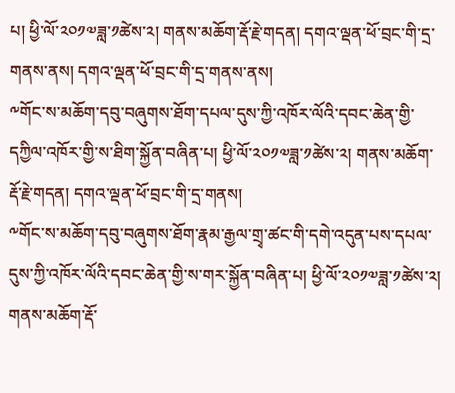པ། ཕྱི་ལོ་༢༠༡༧ཟླ་༡ཚེས་༢། གནས་མཆོག་རྡོ་རྗེ་གདན། དགའ་ལྡན་ཕོ་བྲང་གི་དྲ་གནས་ནས། དགའ་ལྡན་ཕོ་བྲང་གི་དྲ་གནས་ནས།
༸གོང་ས་མཆོག་དབུ་བཞུགས་ཐོག་དཔལ་དུས་ཀྱི་འཁོར་ལོའི་དབང་ཆེན་གྱི་དཀྱིལ་འཁོར་གྱི་ས་ཐིག་སྐྱོན་བཞིན་པ། ཕྱི་ལོ་༢༠༡༧ཟླ་༡ཚེས་༢། གནས་མཆོག་རྡོ་རྗེ་གདན། དགའ་ལྡན་ཕོ་བྲང་གི་དྲ་གནས།
༸གོང་ས་མཆོག་དབུ་བཞུགས་ཐོག་རྣམ་རྒྱལ་གྲྭ་ཚང་གི་དགེ་འདུན་པས་དཔལ་དུས་ཀྱི་འཁོར་ལོའི་དབང་ཆེན་གྱི་ས་གར་སྐྱོན་བཞིན་པ། ཕྱི་ལོ་༢༠༡༧ཟླ་༡ཚེས་༢། གནས་མཆོག་རྡོ་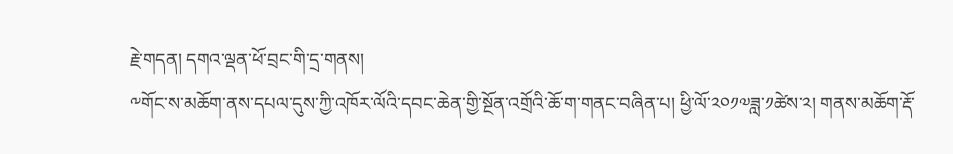རྗེ་གདན། དགའ་ལྡན་ཕོ་བྲང་གི་དྲ་གནས།
༸གོང་ས་མཆོག་ནས་དཔལ་དུས་ཀྱི་འཁོར་ལོའི་དབང་ཆེན་གྱི་སྔོན་འགྲོའི་ཆོ་ག་གནང་བཞིན་པ། ཕྱི་ལོ་༢༠༡༧ཟླ་༡ཚེས་༢། གནས་མཆོག་རྡོ་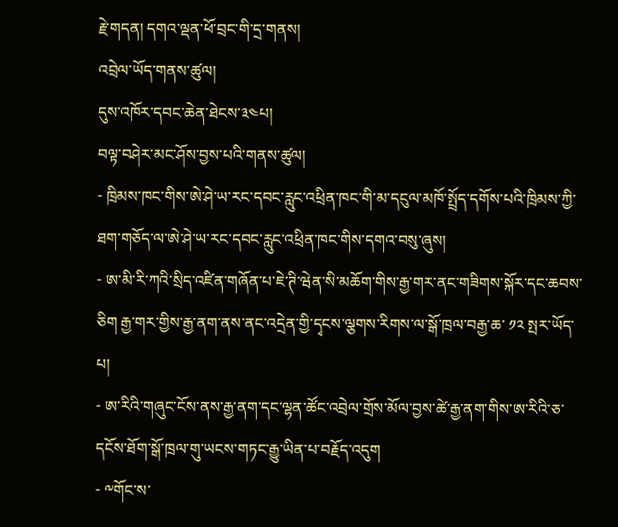རྗེ་གདན། དགའ་ལྡན་ཕོ་བྲང་གི་དྲ་གནས།
འབྲེལ་ཡོད་གནས་ཚུལ།
དུས་འཁོར་དབང་ཆེན་ཐེངས་༣༤པ།
བལྟ་བཤེར་མང་ཤོས་བྱས་པའི་གནས་ཚུལ།
- ཁྲིམས་ཁང་གིས་ཨེ་ཤེ་ཡ་རང་དབང་རླུང་འཕྲིན་ཁང་གི་མ་དངུལ་མཁོ་སྤྲོད་དགོས་པའི་ཁྲིམས་ཀྱི་ཐག་གཅོད་ལ་ཨེ་ཤེ་ཡ་རང་དབང་རླུང་འཕྲིན་ཁང་གིས་དགའ་བསུ་ཞུས།
- ཨ་མི་རི་ཀའི་སྲིད་འཛིན་གཞོན་པ་ཇེ་ཊི་ཝེན་སི་མཆོག་གིས་རྒྱ་གར་ནང་གཟིགས་སྐོར་དང་ཆབས་ཅིག རྒྱ་གར་གྱིས་རྒྱ་ནག་ནས་ནང་འདྲེན་གྱི་དྭངས་ལྕགས་རིགས་ལ་སྒོ་ཁྲལ་བརྒྱ་ཆ་ ༡༢ སྤར་ཡོད་པ།
- ཨ་རིའི་གཞུང་ངོས་ནས་རྒྱ་ནག་དང་ལྷན་ཚོང་འབྲེལ་གྲོས་མོལ་བྱས་ཚེ་རྒྱ་ནག་གིས་ཨ་རིའི་ཅ་དངོས་ཐོག་སྒོ་ཁྲལ་གུ་ཡངས་གཏང་རྒྱུ་ཡིན་པ་བརྗོད་འདུག
- ༸གོང་ས་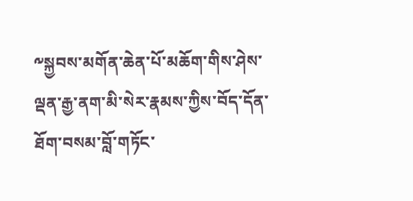༸སྐྱབས་མགོན་ཆེན་པོ་མཆོག་གིས་ཤེས་ལྡན་རྒྱ་ནག་མི་སེར་རྣམས་ཀྱིས་བོད་དོན་ཐོག་བསམ་བློ་གཏོང་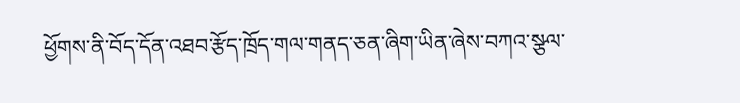ཕྱོགས་ནི་བོད་དོན་འཐབ་རྩོད་ཁྲོད་གལ་གནད་ཅན་ཞིག་ཡིན་ཞེས་བཀའ་སྩལ་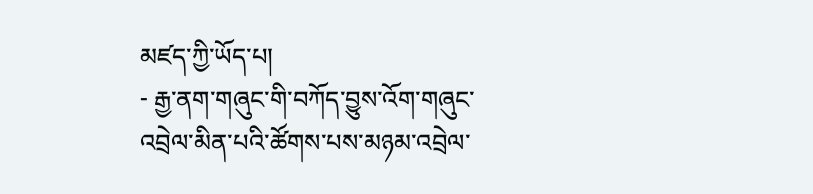མཛད་ཀྱི་ཡོད་པ།
- རྒྱ་ནག་གཞུང་གི་བཀོད་བྱུས་འོག་གཞུང་འབྲེལ་མིན་པའི་ཚོགས་པས་མཉམ་འབྲེལ་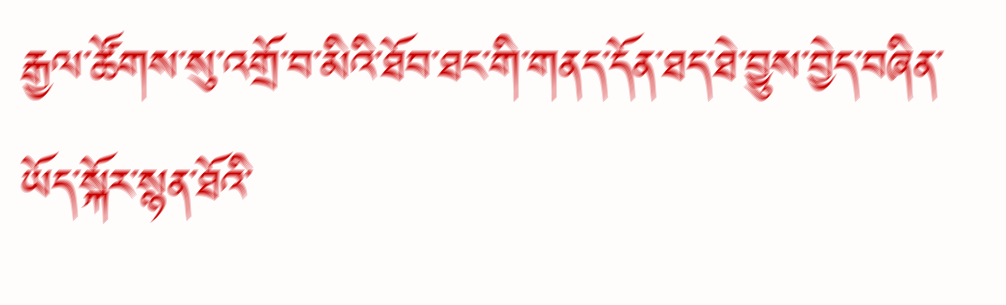རྒྱལ་ཚོགས་སུ་འགྲོ་བ་མིའི་ཐོབ་ཐང་གི་གནད་དོན་ཐད་ཐེ་བྱུས་བྱེད་བཞིན་ཡོད་སྐོར་སྙན་ཐོའི་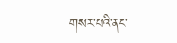གསར་པའི་ནང་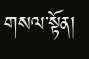གསལ་སྟོན།